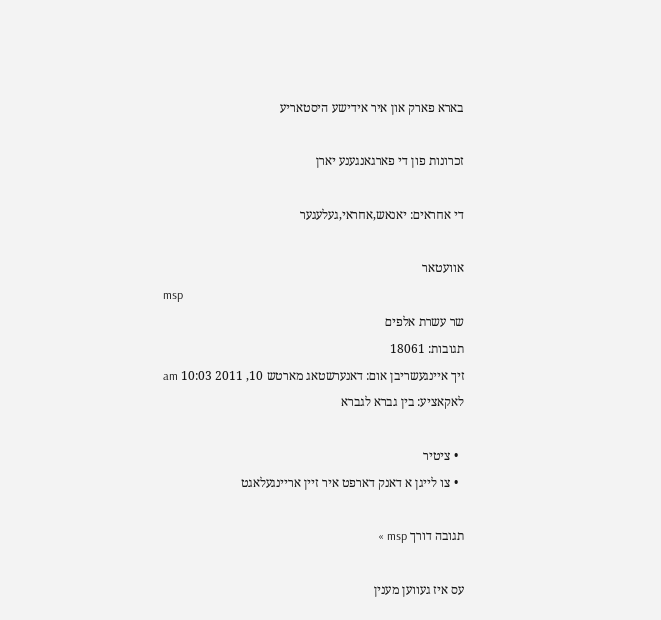בארא פארק און איר אידישע היסטאריע

זכרונות פון די פארגאנגענע יארן

די אחראים: יאנאש,אחראי,געלעגער

אוועטאר
msp
שר עשרת אלפים
תגובות: 18061
זיך איינגעשריבן אום: דאנערשטאג מארטש 10, 2011 10:03 am
לאקאציע: בין גברא לגברא

  • ציטיר
  • צו לייגן א דאנק דארפט איר זיין אריינגעלאגט

תגובה דורך msp »

עס איז געווען מענין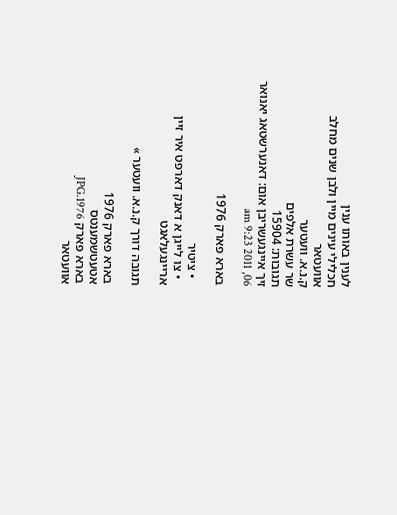לענין באותו ענין
חכלילי עינים מיין ולבן שנים מחלב
אוועטאר
ק.נ.א. וועטער
שר עשרת אלפים
תגובות: 15904
זיך איינגעשריבן אום: דאנערשטאג יאנואר 06, 2011 9:23 am

בארא פארק 1976

  • ציטיר
  • צו לייגן א דאנק דארפט איר זיין אריינגעלאגט

תגובה דורך ק.נ.א. וועטער »

בארא פארק 1976
אטעטשמענטס
בארא פארק 1976.JPG
אוועטאר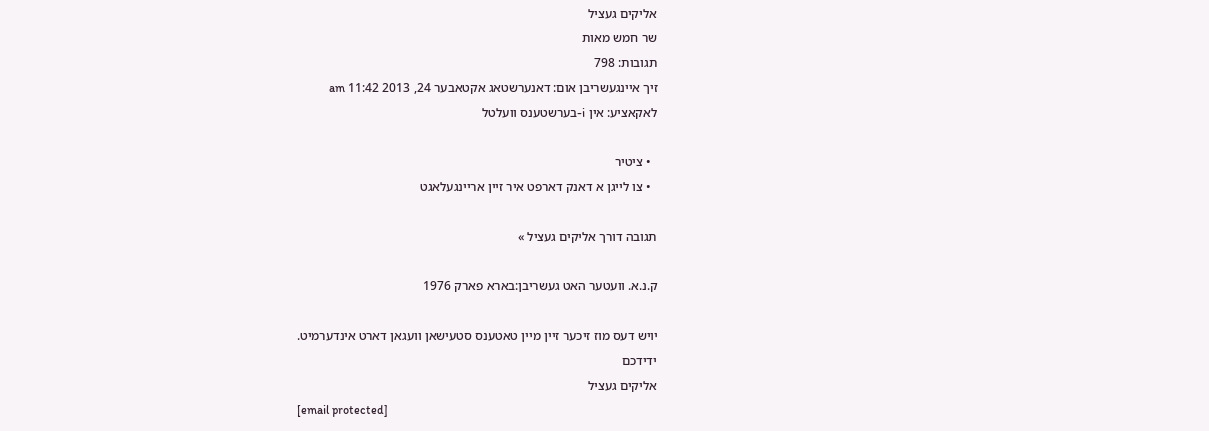אליקים געציל
שר חמש מאות
תגובות: 798
זיך איינגעשריבן אום: דאנערשטאג אקטאבער 24, 2013 11:42 am
לאקאציע: אין i-בערשטענס וועלטל

  • ציטיר
  • צו לייגן א דאנק דארפט איר זיין אריינגעלאגט

תגובה דורך אליקים געציל »

ק.נ.א. וועטער האט געשריבן:בארא פארק 1976

יויש דעס מוז זיכער זיין מיין טאטענס סטעישאן וועגאן דארט אינדערמיט.
ידידכם
אליקים געציל
[email protected]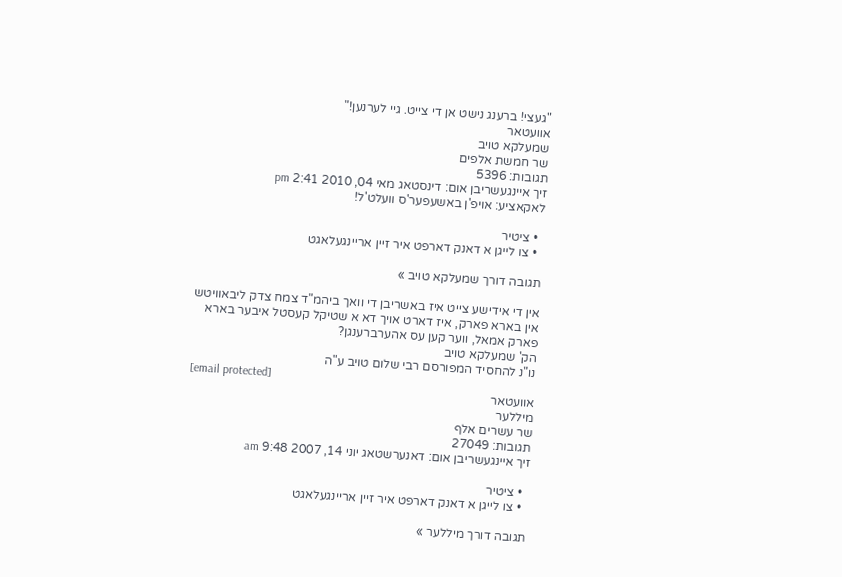"געצי! ברענג נישט אן די צייט. גיי לערנען!"
אוועטאר
שמעלקא טויב
שר חמשת אלפים
תגובות: 5396
זיך איינגעשריבן אום: דינסטאג מאי 04, 2010 2:41 pm
לאקאציע: אויפ'ן באשעפער'ס וועלט'ל!

  • ציטיר
  • צו לייגן א דאנק דארפט איר זיין אריינגעלאגט

תגובה דורך שמעלקא טויב »

אין די אידישע צייט איז באשריבן די וואך ביהמ"ד צמח צדק ליבאוויטש אין בארא פארק, איז דארט אויך דא א שטיקל קעסטל איבער בארא פארק אמאל, ווער קען עס אהערברענגן?
הק' שמעלקא טויב
נו"נ להחסיד המפורסם רבי שלום טויב ע"ה
[email protected]
אוועטאר
מיללער
שר עשרים אלף
תגובות: 27049
זיך איינגעשריבן אום: דאנערשטאג יוני 14, 2007 9:48 am

  • ציטיר
  • צו לייגן א דאנק דארפט איר זיין אריינגעלאגט

תגובה דורך מיללער »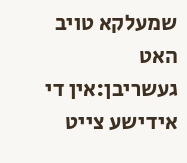שמעלקא טויב האט געשריבן:אין די אידישע צייט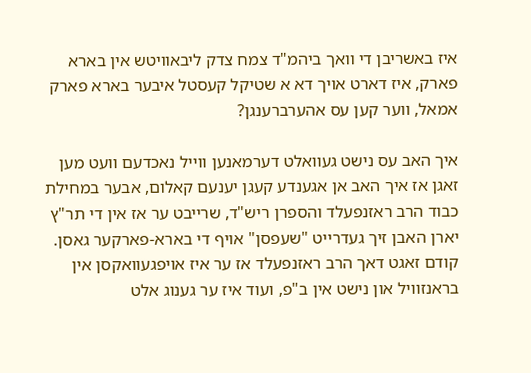איז באשריבן די וואך ביהמ"ד צמח צדק ליבאוויטש אין בארא פארק, איז דארט אויך דא א שטיקל קעסטל איבער בארא פארק אמאל, ווער קען עס אהערברענגן?

איך האב עס נישט געוואלט דערמאנען ווייל נאכדעם וועט מען זאגן אז איך האב אן אגענדע קעגן יענעם קאלום, אבער במחילת כבוד הרב ראזנפעלד והספרן ריש"ד, שרייבט ער אז אין די תר"ץ יארן האבן זיך געדרייט "שעפסן" אויף די בארא-פארקער גאסן.
קודם זאגט דאך הרב ראזנפעלד אז ער איז אויפגעוואקסן אין בראנזוויל און נישט אין ב"פ, ועוד איז ער גענוג אלט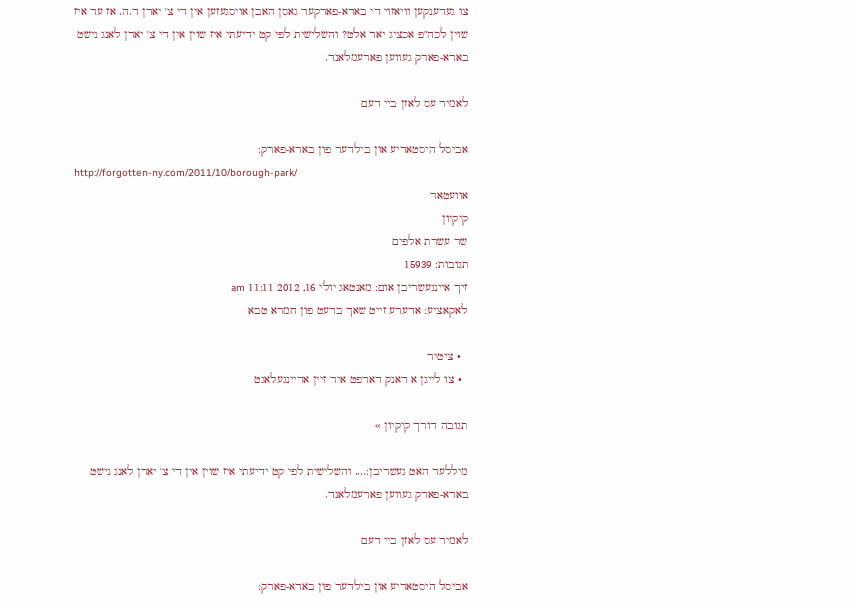צו געדענקען וויאזוי די בארא-פארקער גאסן האבן אויסגעזען אין די צ' יארן ד.ה. אז ער איז שוין לכה"פ אכציג יאר אלט? והשלישית לפי קט ידיעתי איז שוין אין די צ' יארן לאנג נישט בארא-פארק געווען פארעמלאנד.

לאמיר עס לאזן ביי דעם

אביסל היסטאריע און בילדער פון בארא-פארק:
http://forgotten-ny.com/2011/10/borough-park/
אוועטאר
קיקיון
שר עשרת אלפים
תגובות: 15939
זיך איינגעשריבן אום: מאנטאג יולי 16, 2012 11:11 am
לאקאציע: אדערע זייט שאך ברעט פון חמרא טבא

  • ציטיר
  • צו לייגן א דאנק דארפט איר זיין אריינגעלאגט

תגובה דורך קיקיון »

מיללער האט געשריבן:.... והשלישית לפי קט ידיעתי איז שוין אין די צ' יארן לאנג נישט בארא-פארק געווען פארעמלאנד.

לאמיר עס לאזן ביי דעם

אביסל היסטאריע און בילדער פון בארא-פארק: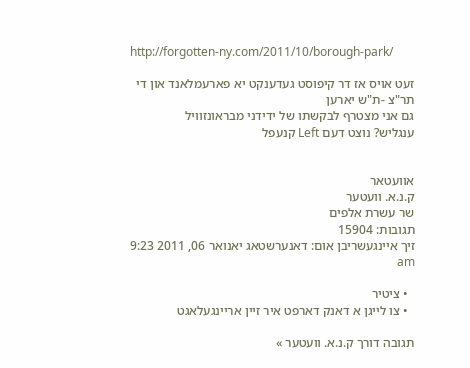http://forgotten-ny.com/2011/10/borough-park/

זעט אויס אז דר קיפוסט געדענקט יא פארעמלאנד און די תר"צ -ת"ש יארען
גם אני מצטרף לבקשתו של ידידני מבראונזוויל
ענגליש? נוצט דעם Left קנעפל


אוועטאר
ק.נ.א. וועטער
שר עשרת אלפים
תגובות: 15904
זיך איינגעשריבן אום: דאנערשטאג יאנואר 06, 2011 9:23 am

  • ציטיר
  • צו לייגן א דאנק דארפט איר זיין אריינגעלאגט

תגובה דורך ק.נ.א. וועטער »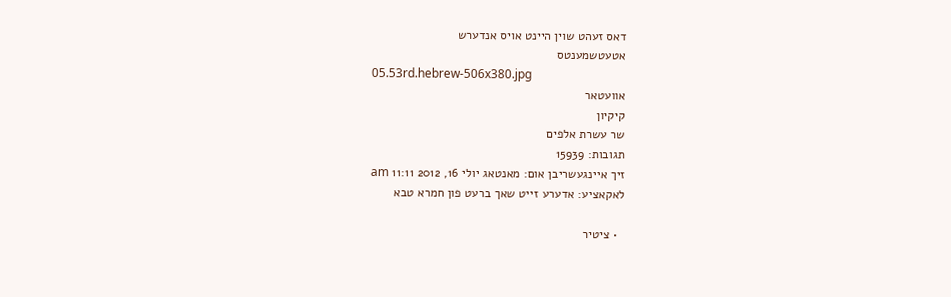דאס זעהט שוין היינט אויס אנדערש
אטעטשמענטס
05.53rd.hebrew-506x380.jpg
אוועטאר
קיקיון
שר עשרת אלפים
תגובות: 15939
זיך איינגעשריבן אום: מאנטאג יולי 16, 2012 11:11 am
לאקאציע: אדערע זייט שאך ברעט פון חמרא טבא

  • ציטיר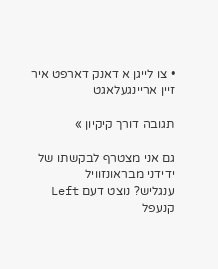• צו לייגן א דאנק דארפט איר זיין אריינגעלאגט

תגובה דורך קיקיון »

גם אני מצטרף לבקשתו של ידידני מבראונזוויל
ענגליש? נוצט דעם Left קנעפל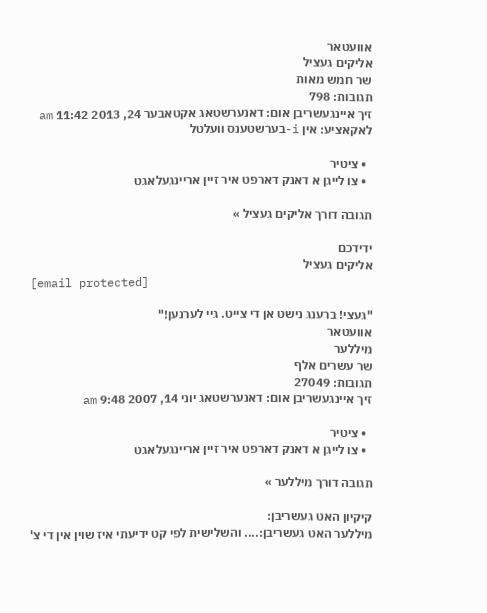אוועטאר
אליקים געציל
שר חמש מאות
תגובות: 798
זיך איינגעשריבן אום: דאנערשטאג אקטאבער 24, 2013 11:42 am
לאקאציע: אין i-בערשטענס וועלטל

  • ציטיר
  • צו לייגן א דאנק דארפט איר זיין אריינגעלאגט

תגובה דורך אליקים געציל »

ידידכם
אליקים געציל
[email protected]

"געצי! ברענג נישט אן די צייט. גיי לערנען!"
אוועטאר
מיללער
שר עשרים אלף
תגובות: 27049
זיך איינגעשריבן אום: דאנערשטאג יוני 14, 2007 9:48 am

  • ציטיר
  • צו לייגן א דאנק דארפט איר זיין אריינגעלאגט

תגובה דורך מיללער »

קיקיון האט געשריבן:
מיללער האט געשריבן:.... והשלישית לפי קט ידיעתי איז שוין אין די צ'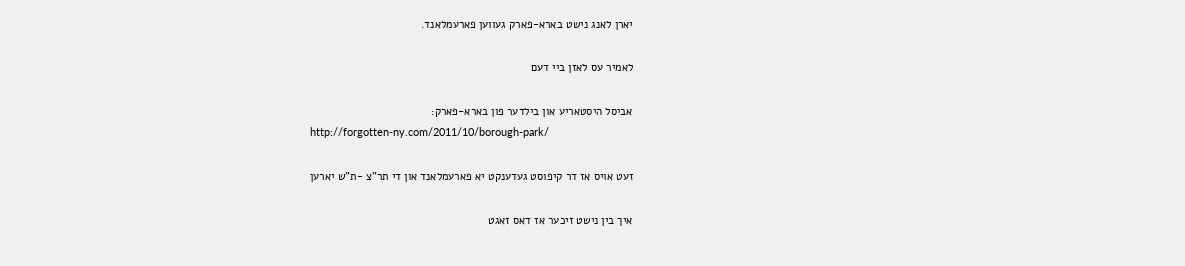יארן לאנג נישט בארא-פארק געווען פארעמלאנד.

לאמיר עס לאזן ביי דעם

אביסל היסטאריע און בילדער פון בארא-פארק:
http://forgotten-ny.com/2011/10/borough-park/

זעט אויס אז דר קיפוסט געדענקט יא פארעמלאנד און די תר"צ -ת"ש יארען

איך בין נישט זיכער אז דאס זאגט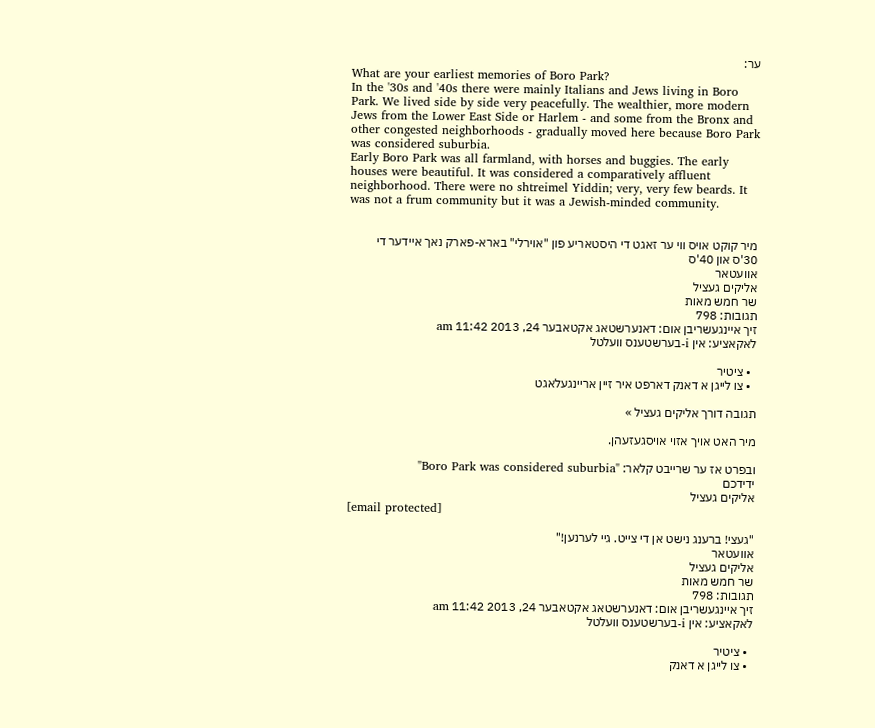ער:
What are your earliest memories of Boro Park?
In the '30s and '40s there were mainly Italians and Jews living in Boro Park. We lived side by side very peacefully. The wealthier, more modern Jews from the Lower East Side or Harlem - and some from the Bronx and other congested neighborhoods - gradually moved here because Boro Park was considered suburbia.
Early Boro Park was all farmland, with horses and buggies. The early houses were beautiful. It was considered a comparatively affluent neighborhood. There were no shtreimel Yiddin; very, very few beards. It was not a frum community but it was a Jewish-minded community.


מיר קוקט אויס ווי ער זאגט די היסטאריע פון "אוירלי" בארא-פארק נאך איידער די 30'ס און 40'ס
אוועטאר
אליקים געציל
שר חמש מאות
תגובות: 798
זיך איינגעשריבן אום: דאנערשטאג אקטאבער 24, 2013 11:42 am
לאקאציע: אין i-בערשטענס וועלטל

  • ציטיר
  • צו לייגן א דאנק דארפט איר זיין אריינגעלאגט

תגובה דורך אליקים געציל »

מיר האט אויך אזוי אויסגעזעהן.

ובפרט אז ער שרייבט קלאר: "Boro Park was considered suburbia"
ידידכם
אליקים געציל
[email protected]

"געצי! ברענג נישט אן די צייט. גיי לערנען!"
אוועטאר
אליקים געציל
שר חמש מאות
תגובות: 798
זיך איינגעשריבן אום: דאנערשטאג אקטאבער 24, 2013 11:42 am
לאקאציע: אין i-בערשטענס וועלטל

  • ציטיר
  • צו לייגן א דאנק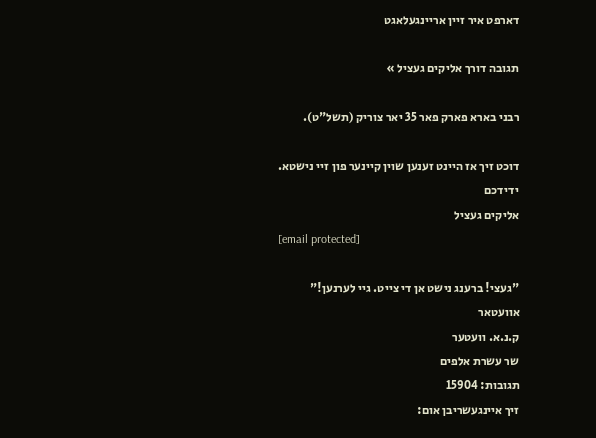דארפט איר זיין אריינגעלאגט

תגובה דורך אליקים געציל »

רבני בארא פארק פאר 35 יאר צוריק (תשל"ט).

דוכט זיך אז היינט זענען שוין קיינער פון זיי נישטא.
ידידכם
אליקים געציל
[email protected]

"געצי! ברענג נישט אן די צייט. גיי לערנען!"
אוועטאר
ק.נ.א. וועטער
שר עשרת אלפים
תגובות: 15904
זיך איינגעשריבן אום: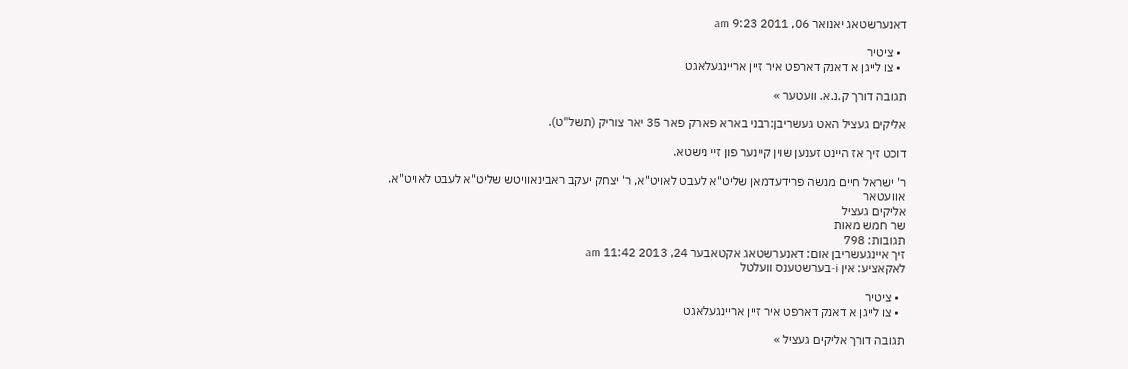דאנערשטאג יאנואר 06, 2011 9:23 am

  • ציטיר
  • צו לייגן א דאנק דארפט איר זיין אריינגעלאגט

תגובה דורך ק.נ.א. וועטער »

אליקים געציל האט געשריבן:רבני בארא פארק פאר 35 יאר צוריק (תשל"ט).

דוכט זיך אז היינט זענען שוין קיינער פון זיי נישטא.

ר' ישראל חיים מנשה פרידעדמאן שליט"א לעבט לאויט"א, ר' יצחק יעקב ראבינאוויטש שליט"א לעבט לאויט"א.
אוועטאר
אליקים געציל
שר חמש מאות
תגובות: 798
זיך איינגעשריבן אום: דאנערשטאג אקטאבער 24, 2013 11:42 am
לאקאציע: אין i-בערשטענס וועלטל

  • ציטיר
  • צו לייגן א דאנק דארפט איר זיין אריינגעלאגט

תגובה דורך אליקים געציל »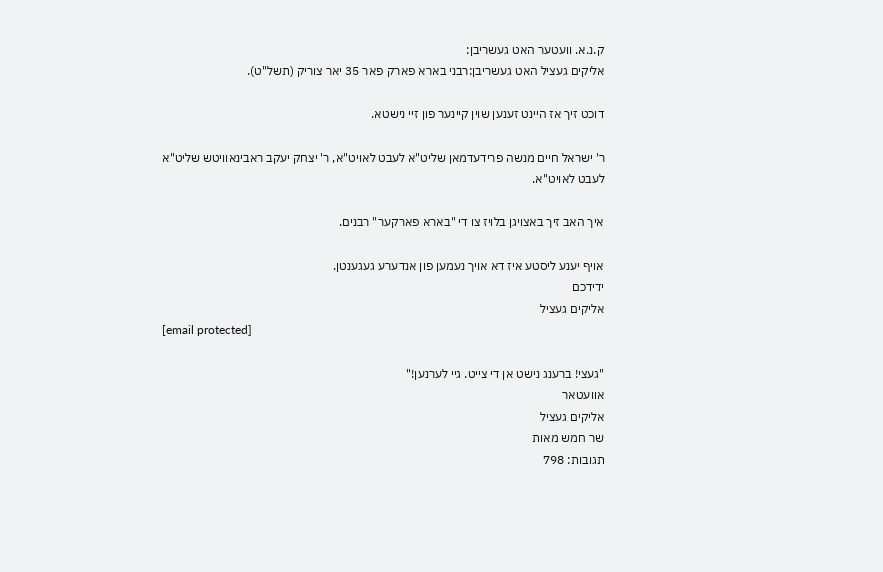ק.נ.א. וועטער האט געשריבן:
אליקים געציל האט געשריבן:רבני בארא פארק פאר 35 יאר צוריק (תשל"ט).

דוכט זיך אז היינט זענען שוין קיינער פון זיי נישטא.

ר' ישראל חיים מנשה פרידעדמאן שליט"א לעבט לאויט"א, ר' יצחק יעקב ראבינאוויטש שליט"א לעבט לאויט"א.

איך האב זיך באצויגן בלויז צו די "בארא פארקער" רבנים.

אויף יענע ליסטע איז דא אויך נעמען פון אנדערע געגענטן.
ידידכם
אליקים געציל
[email protected]

"געצי! ברענג נישט אן די צייט. גיי לערנען!"
אוועטאר
אליקים געציל
שר חמש מאות
תגובות: 798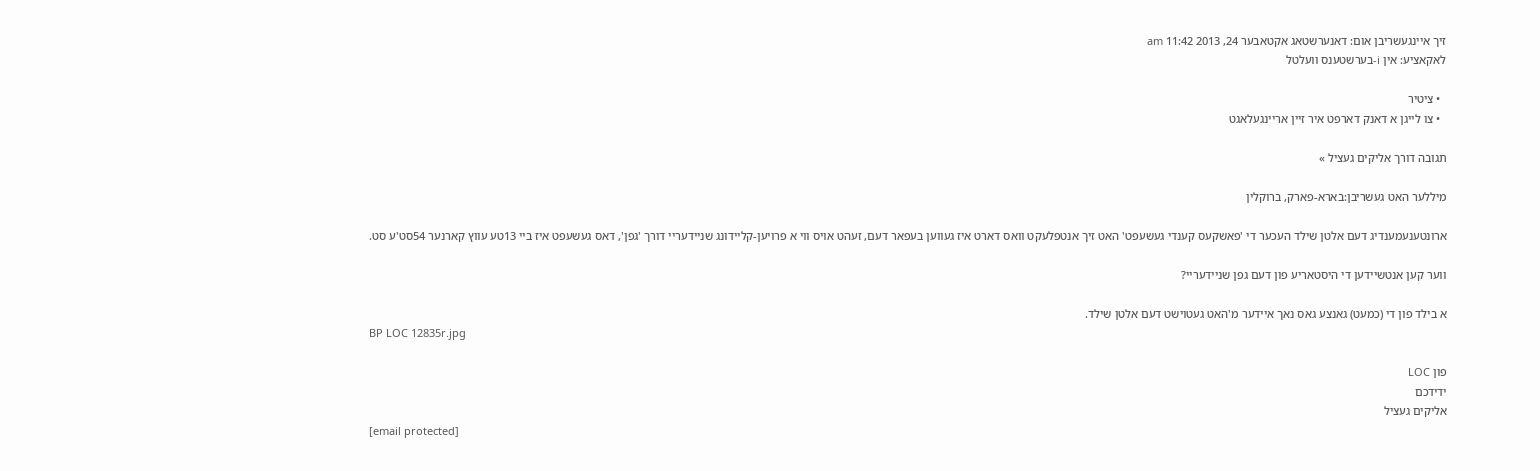זיך איינגעשריבן אום: דאנערשטאג אקטאבער 24, 2013 11:42 am
לאקאציע: אין i-בערשטענס וועלטל

  • ציטיר
  • צו לייגן א דאנק דארפט איר זיין אריינגעלאגט

תגובה דורך אליקים געציל »

מיללער האט געשריבן:בארא-פארק, ברוקלין

ארונטענעמענדיג דעם אלטן שילד העכער די 'פאשקעס קענדי געשעפט' האט זיך אנטפלעקט וואס דארט איז געווען בעפאר דעם, זעהט אויס ווי א פרויען-קליידונג שניידעריי דורך 'גפן', דאס געשעפט איז ביי 13טע עווץ קארנער 54סט'ע סט.

ווער קען אנטשיידען די היסטאריע פון דעם גפן שניידעריי?

א בילד פון די (כמעט) גאנצע גאס נאך איידער מ'האט געטוישט דעם אלטן שילד.
BP LOC 12835r.jpg

פון LOC
ידידכם
אליקים געציל
[email protected]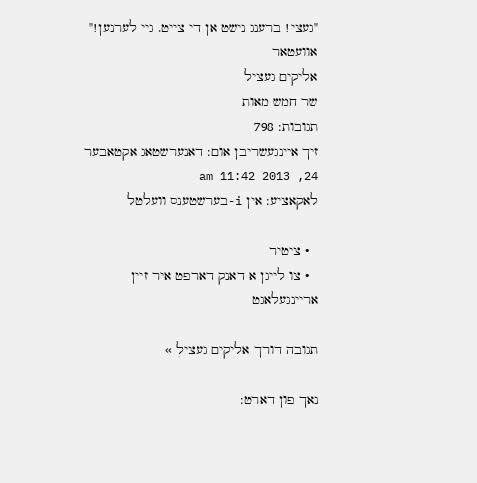"געצי! ברענג נישט אן די צייט. גיי לערנען!"
אוועטאר
אליקים געציל
שר חמש מאות
תגובות: 798
זיך איינגעשריבן אום: דאנערשטאג אקטאבער 24, 2013 11:42 am
לאקאציע: אין i-בערשטענס וועלטל

  • ציטיר
  • צו לייגן א דאנק דארפט איר זיין אריינגעלאגט

תגובה דורך אליקים געציל »

נאך פון דארט: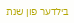בילדער פון שנת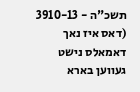תשכ"ה - 3910-13 (דאס איז נאך דאמאלס נישט געווען בארא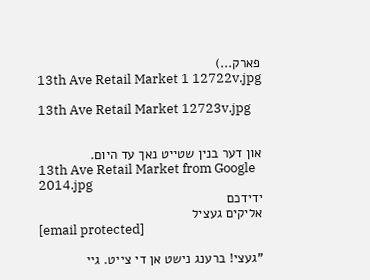פארק...)
13th Ave Retail Market 1 12722v.jpg

13th Ave Retail Market 12723v.jpg


און דער בנין שטייט נאך עד היום.
13th Ave Retail Market from Google 2014.jpg
ידידכם
אליקים געציל
[email protected]

"געצי! ברענג נישט אן די צייט. גיי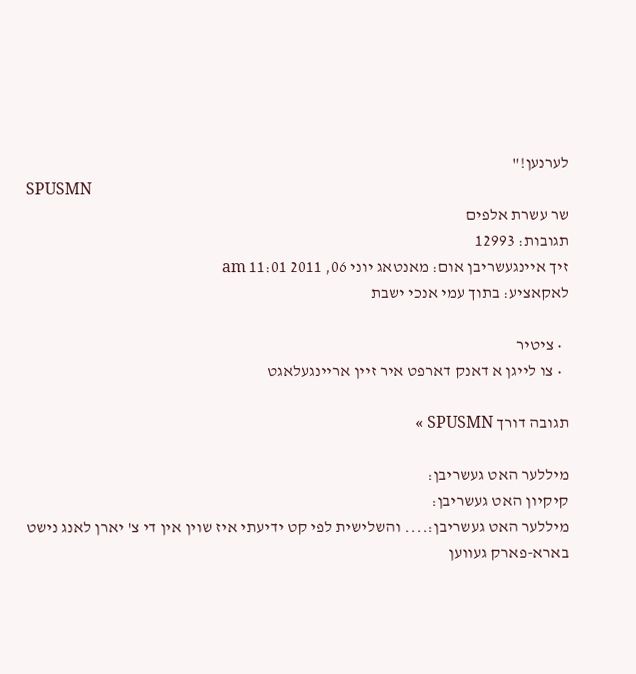לערנען!"
SPUSMN
שר עשרת אלפים
תגובות: 12993
זיך איינגעשריבן אום: מאנטאג יוני 06, 2011 11:01 am
לאקאציע: בתוך עמי אנכי ישבת

  • ציטיר
  • צו לייגן א דאנק דארפט איר זיין אריינגעלאגט

תגובה דורך SPUSMN »

מיללער האט געשריבן:
קיקיון האט געשריבן:
מיללער האט געשריבן:.... והשלישית לפי קט ידיעתי איז שוין אין די צ' יארן לאנג נישט בארא-פארק געווען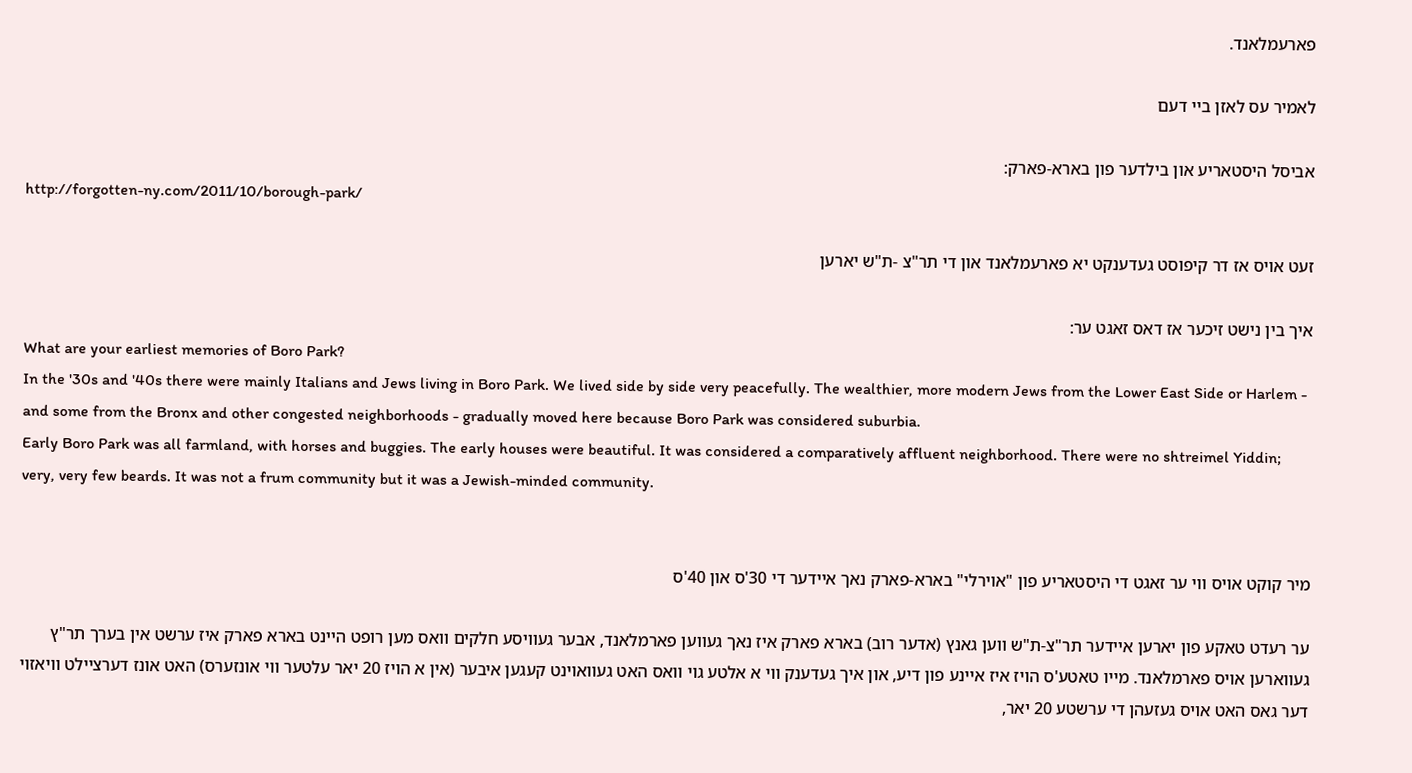פארעמלאנד.

לאמיר עס לאזן ביי דעם

אביסל היסטאריע און בילדער פון בארא-פארק:
http://forgotten-ny.com/2011/10/borough-park/

זעט אויס אז דר קיפוסט געדענקט יא פארעמלאנד און די תר"צ -ת"ש יארען

איך בין נישט זיכער אז דאס זאגט ער:
What are your earliest memories of Boro Park?
In the '30s and '40s there were mainly Italians and Jews living in Boro Park. We lived side by side very peacefully. The wealthier, more modern Jews from the Lower East Side or Harlem - and some from the Bronx and other congested neighborhoods - gradually moved here because Boro Park was considered suburbia.
Early Boro Park was all farmland, with horses and buggies. The early houses were beautiful. It was considered a comparatively affluent neighborhood. There were no shtreimel Yiddin; very, very few beards. It was not a frum community but it was a Jewish-minded community.


מיר קוקט אויס ווי ער זאגט די היסטאריע פון "אוירלי" בארא-פארק נאך איידער די 30'ס און 40'ס

ער רעדט טאקע פון יארען איידער תר"צ-ת"ש ווען גאנץ (אדער רוב) בארא פארק איז נאך געווען פארמלאנד, אבער געוויסע חלקים וואס מען רופט היינט בארא פארק איז ערשט אין בערך תר"ץ געווארען אויס פארמלאנד. מייו טאטע'ס הויז איז איינע פון דיע, און איך געדענק ווי א אלטע גוי וואס האט געוואוינט קעגען איבער (אין א הויז 20 יאר עלטער ווי אונזערס) האט אונז דערציילט וויאזוי דער גאס האט אויס געזעהן די ערשטע 20 יאר,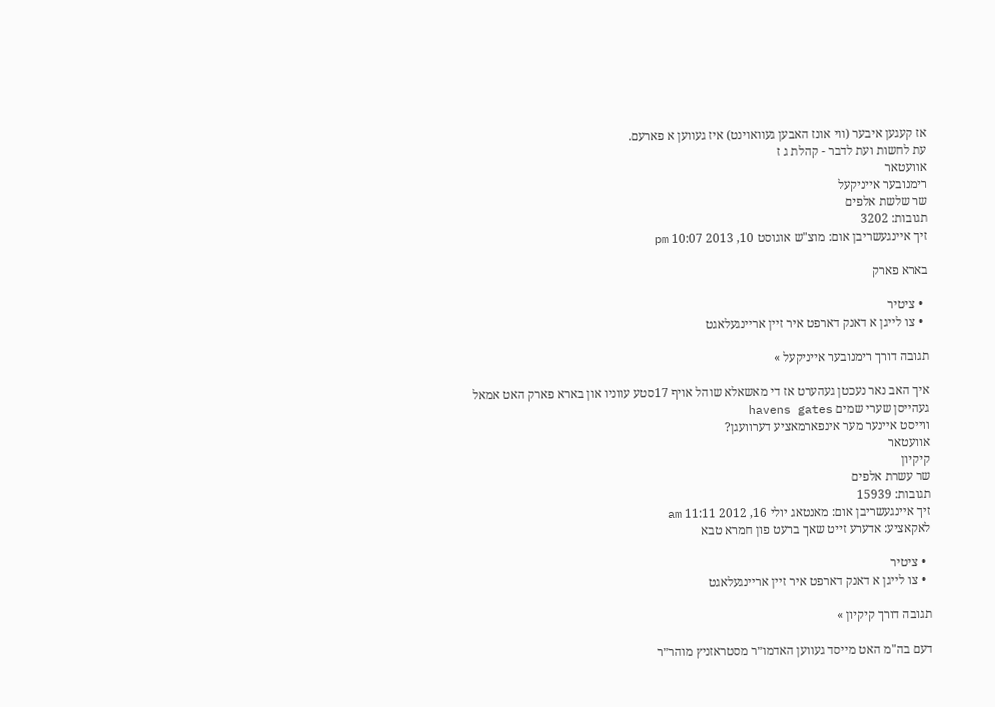אז קעגען איבער (ווי אונז האבען געוואוינט) איז געווען א פארעם.
עת לחשות ועת לדבר - קהלת ג ז
אוועטאר
רימנובער אייניקעל
שר שלשת אלפים
תגובות: 3202
זיך איינגעשריבן אום: מוצ"ש אוגוסט 10, 2013 10:07 pm

בארא פארק

  • ציטיר
  • צו לייגן א דאנק דארפט איר זיין אריינגעלאגט

תגובה דורך רימנובער אייניקעל »

איך האב נאר נעכטן געהערט אז די מאשאלא שוהל אויף 17סטע עווניו און בארא פארק האט אמאל געהייסן שערי שמים havens gates
ווייסט איינער מער אינפארמאציע דערוועגן?
אוועטאר
קיקיון
שר עשרת אלפים
תגובות: 15939
זיך איינגעשריבן אום: מאנטאג יולי 16, 2012 11:11 am
לאקאציע: אדערע זייט שאך ברעט פון חמרא טבא

  • ציטיר
  • צו לייגן א דאנק דארפט איר זיין אריינגעלאגט

תגובה דורך קיקיון »

דעם בה"מ האט מייסד געווען האדמו״ר מסטראזניץ מוהר״ר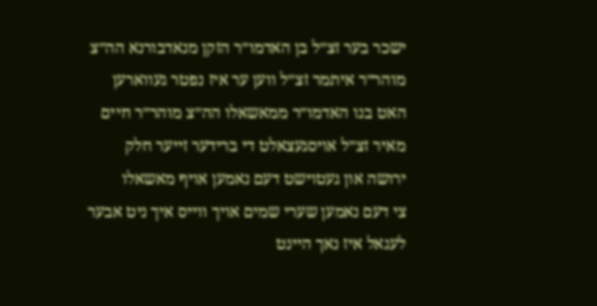ישכר בער זצ״ל בן האדמו״ר הזקן מנאדבורנא הה״צ מוהר״ר איתמר זצ״ל ווען ער איז נפטר געווארען
האט בנו האדמו״ר ממאשאלו הה״צ מוהר״ר חיים מאיר זצ״ל אויסגעצאלט די ברידער זייער חלק ירושה און געטוישט דעם נאמען אויף מאשאלו
צי דעם נאמען שערי שמים אויך ווייס איך ניט אבער לעגאל איז נאך היינט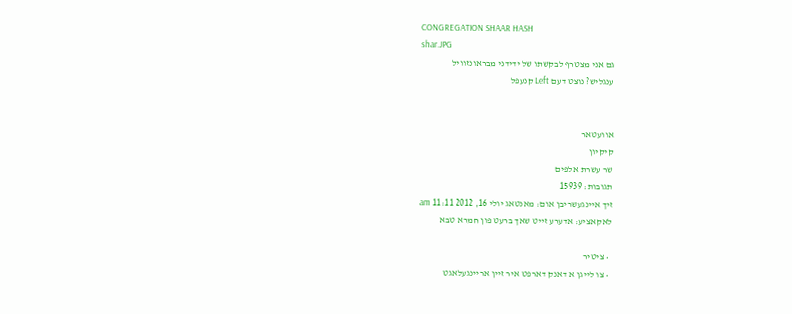CONGREGATION SHAAR HASH
shar.JPG
גם אני מצטרף לבקשתו של ידידני מבראונזוויל
ענגליש? נוצט דעם Left קנעפל


אוועטאר
קיקיון
שר עשרת אלפים
תגובות: 15939
זיך איינגעשריבן אום: מאנטאג יולי 16, 2012 11:11 am
לאקאציע: אדערע זייט שאך ברעט פון חמרא טבא

  • ציטיר
  • צו לייגן א דאנק דארפט איר זיין אריינגעלאגט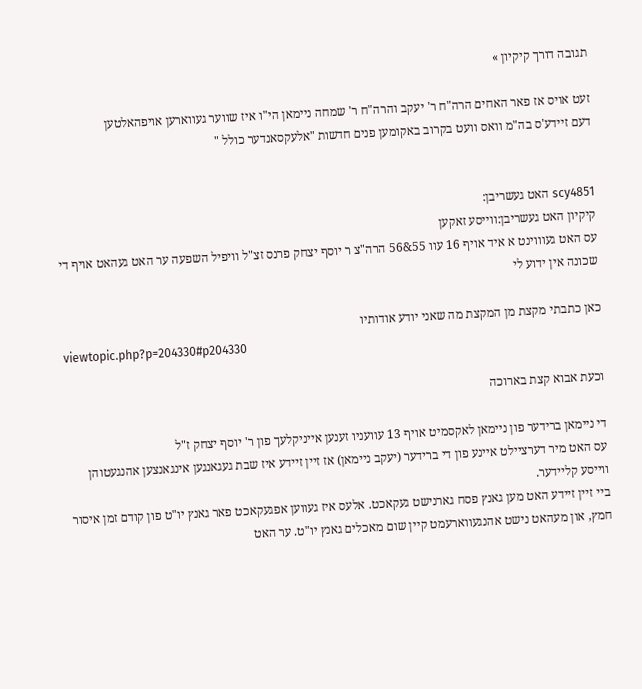תגובה דורך קיקיון »

זעט אויס אז פאר האחים הרה"ח ר' יעקב והרה"ח ר' שמחה ניימאן הי"ו איז שווער געווארען אויפהאלטען
דעם זיידע'ס בה"מ וואס וועט בקרוב באקומען פנים חדשות "אלעקסאנדער כולל "


scy4851 האט געשריבן:
קיקיון האט געשריבן:ווייסע זאקען
עס האט געוווינט א איד אויף 16 עוו 55&56 הרה"צ ר יוסף יצחק פרנס זצ"ל וויפיל השפעה ער האט געהאט אויף די שכונה אין ידוע לי

כאן כתבתי מקצת מן המקצת מה שאני יודע אודותיו
viewtopic.php?p=204330#p204330

וכעת אבוא קצת בארוכה

די ניימאן ברידער פון ניימאן לאקסמיט אויף 13 עוועניו זענען אייניקלעך פון ר' יוסף יצחק ז"ל
עס האט מיר דערציילט איינע פון די ברידער (יעקב ניימאן) אז זיין זיידע איז שבת געגאנגען אינגאנצען אהנגעטוהן ווייסע קליידער.
ביי זיין זיידע האט מען גאנץ פסח גארנישט געקאכט. אלעס איז געווען אפגעקאכט פאר גאנץ יו"ט פון קודם זמן איסור חמץ, און מעהאט נישט אהנגעווארעמט קיין שום מאכלים גאנץ יו"ט. ער האט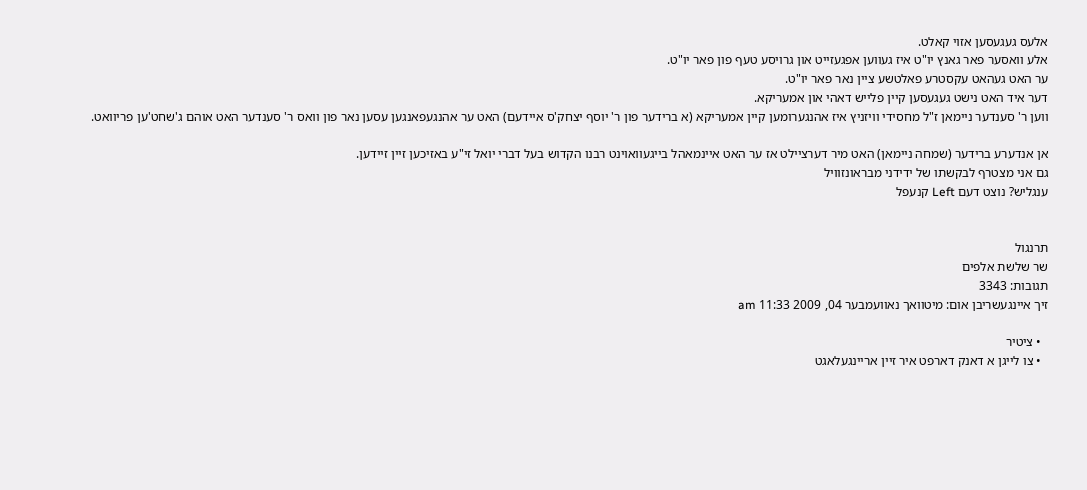אלעס געגעסען אזוי קאלט.
אלע וואסער פאר גאנץ יו"ט איז געווען אפגעזייט און גרויסע טעף פון פאר יו"ט.
ער האט געהאט עקסטרע פאלטשע ציין נאר פאר יו"ט.
דער איד האט נישט געגעסען קיין פלייש דאהי און אמעריקא.
ווען ר' סענדער ניימאן ז"ל מחסידי וויזניץ איז אהנגערומען קיין אמעריקא (א ברידער פון ר' יוסף יצחק'ס איידעם) האט ער אהנגעפאנגען עסען נאר פון וואס ר' סענדער האט אוהם ג'שחט'ען פריוואט.

אן אנדערע ברידער (שמחה ניימאן) האט מיר דערציילט אז ער האט איינמאהל בייגעוואוינט רבנו הקדוש בעל דברי יואל זי"ע באזיכען זיין זיידען.
גם אני מצטרף לבקשתו של ידידני מבראונזוויל
ענגליש? נוצט דעם Left קנעפל


תרנגול
שר שלשת אלפים
תגובות: 3343
זיך איינגעשריבן אום: מיטוואך נאוועמבער 04, 2009 11:33 am

  • ציטיר
  • צו לייגן א דאנק דארפט איר זיין אריינגעלאגט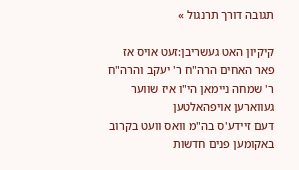תגובה דורך תרנגול »

קיקיון האט געשריבן:זעט אויס אז פאר האחים הרה"ח ר' יעקב והרה"ח ר' שמחה ניימאן הי"ו איז שווער געווארען אויפהאלטען
דעם זיידע'ס בה"מ וואס וועט בקרוב באקומען פנים חדשות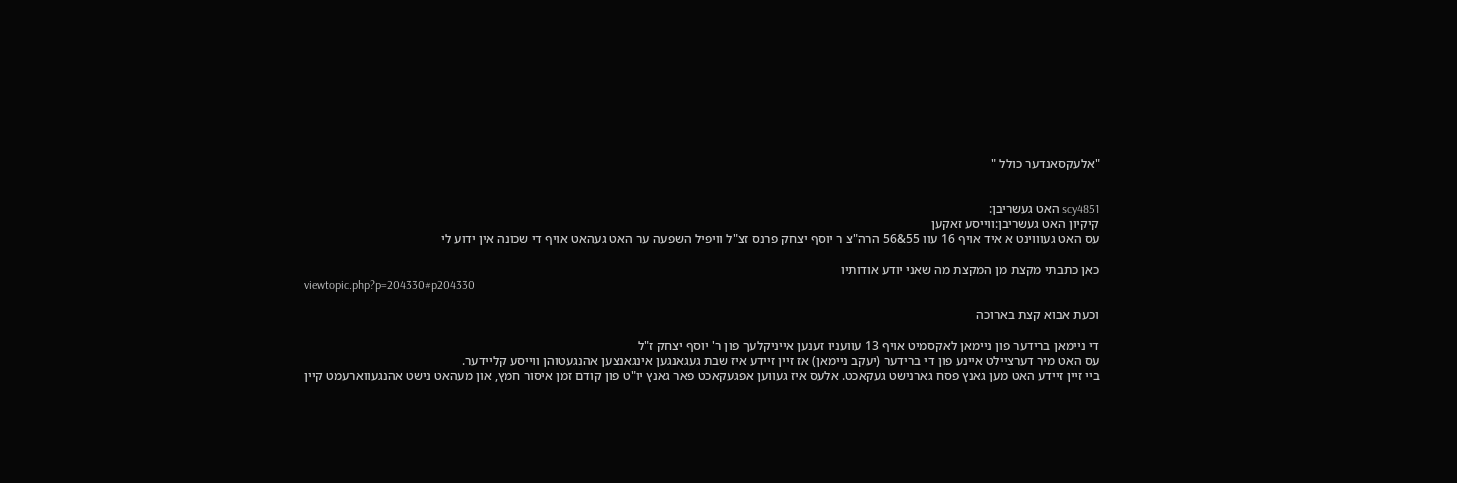"אלעקסאנדער כולל "


scy4851 האט געשריבן:
קיקיון האט געשריבן:ווייסע זאקען
עס האט געוווינט א איד אויף 16 עוו 55&56 הרה"צ ר יוסף יצחק פרנס זצ"ל וויפיל השפעה ער האט געהאט אויף די שכונה אין ידוע לי

כאן כתבתי מקצת מן המקצת מה שאני יודע אודותיו
viewtopic.php?p=204330#p204330

וכעת אבוא קצת בארוכה

די ניימאן ברידער פון ניימאן לאקסמיט אויף 13 עוועניו זענען אייניקלעך פון ר' יוסף יצחק ז"ל
עס האט מיר דערציילט איינע פון די ברידער (יעקב ניימאן) אז זיין זיידע איז שבת געגאנגען אינגאנצען אהנגעטוהן ווייסע קליידער.
ביי זיין זיידע האט מען גאנץ פסח גארנישט געקאכט. אלעס איז געווען אפגעקאכט פאר גאנץ יו"ט פון קודם זמן איסור חמץ, און מעהאט נישט אהנגעווארעמט קיין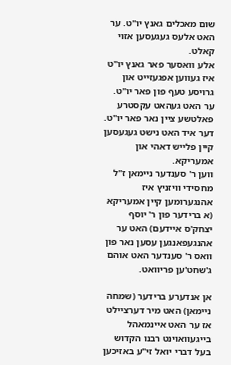שום מאכלים גאנץ יו"ט. ער האט אלעס געגעסען אזוי קאלט.
אלע וואסער פאר גאנץ יו"ט איז געווען אפגעזייט און גרויסע טעף פון פאר יו"ט.
ער האט געהאט עקסטרע פאלטשע ציין נאר פאר יו"ט.
דער איד האט נישט געגעסען קיין פלייש דאהי און אמעריקא.
ווען ר' סענדער ניימאן ז"ל מחסידי וויזניץ איז אהנגערומען קיין אמעריקא (א ברידער פון ר' יוסף יצחק'ס איידעם) האט ער אהנגעפאנגען עסען נאר פון וואס ר' סענדער האט אוהם ג'שחט'ען פריוואט.

אן אנדערע ברידער (שמחה ניימאן) האט מיר דערציילט אז ער האט איינמאהל בייגעוואוינט רבנו הקדוש בעל דברי יואל זי"ע באזיכען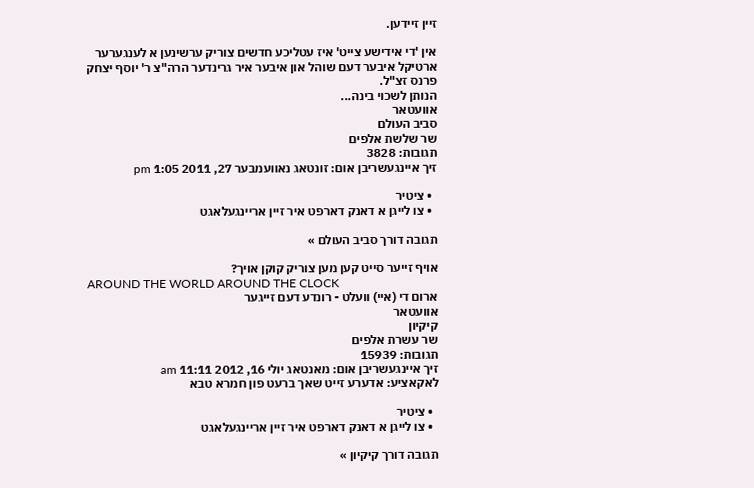זיין זיידען.

אין 'די אידישע צייט' איז עטליכע חדשים צוריק ערשינען א לענגערער ארטיקל איבער דעם שוהל און איבער איר גרינדער הרה"צ ר' יוסף יצחק פרנס זצ"ל.
הנותן לשכוי בינה...
אוועטאר
סביב העולם
שר שלשת אלפים
תגובות: 3828
זיך איינגעשריבן אום: זונטאג נאוועמבער 27, 2011 1:05 pm

  • ציטיר
  • צו לייגן א דאנק דארפט איר זיין אריינגעלאגט

תגובה דורך סביב העולם »

אויף זייער סייט קען מען צוריק קוקן אויך?
AROUND THE WORLD AROUND THE CLOCK
ארום די (איי) וועלט - רונדע דעם זייגער
אוועטאר
קיקיון
שר עשרת אלפים
תגובות: 15939
זיך איינגעשריבן אום: מאנטאג יולי 16, 2012 11:11 am
לאקאציע: אדערע זייט שאך ברעט פון חמרא טבא

  • ציטיר
  • צו לייגן א דאנק דארפט איר זיין אריינגעלאגט

תגובה דורך קיקיון »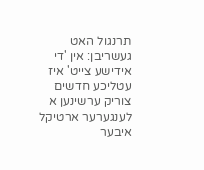תרנגול האט געשריבן: אין 'די אידישע צייט' איז עטליכע חדשים צוריק ערשינען א לענגערער ארטיקל איבער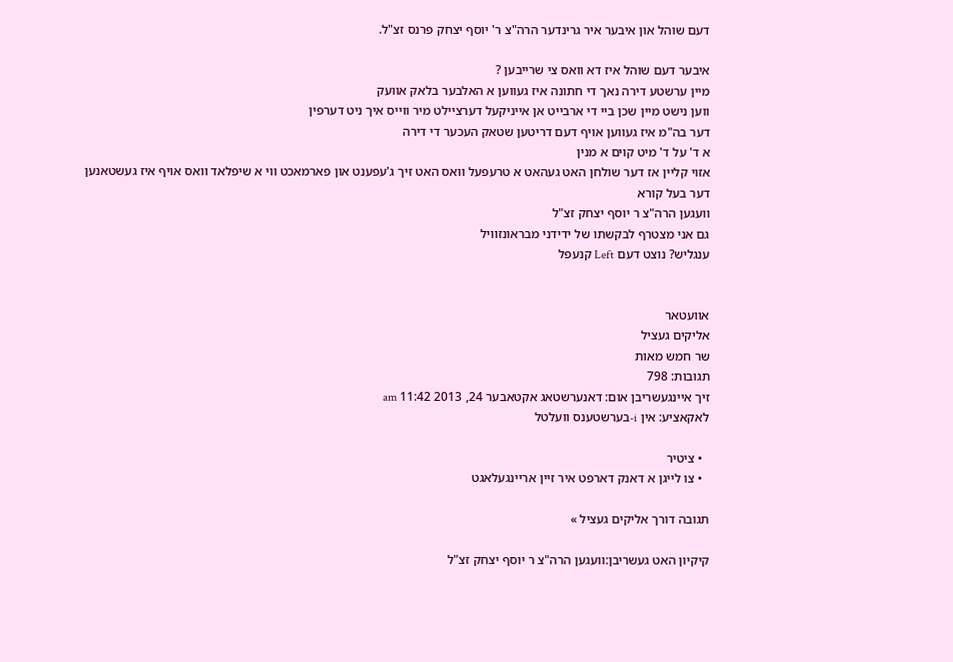דעם שוהל און איבער איר גרינדער הרה"צ ר' יוסף יצחק פרנס זצ"ל.

איבער דעם שוהל איז דא וואס צי שרייבען ?
מיין ערשטע דירה נאך די חתונה איז געווען א האלבער בלאק אוועק
ווען נישט מיין שכן ביי די ארבייט אן אייניקעל דערציילט מיר ווייס איך ניט דערפין
דער בה"מ איז געווען אויף דעם דריטען שטאק העכער די דירה
א ד' על ד' מיט קוים א מנין
אזוי קליין אז דער שולחן האט געהאט א טרעפעל וואס האט זיך ג'עפענט און פארמאכט ווי א שיפלאד וואס אויף איז געשטאנען
דער בעל קורא
וועגען הרה"צ ר יוסף יצחק זצ"ל
גם אני מצטרף לבקשתו של ידידני מבראונזוויל
ענגליש? נוצט דעם Left קנעפל


אוועטאר
אליקים געציל
שר חמש מאות
תגובות: 798
זיך איינגעשריבן אום: דאנערשטאג אקטאבער 24, 2013 11:42 am
לאקאציע: אין i-בערשטענס וועלטל

  • ציטיר
  • צו לייגן א דאנק דארפט איר זיין אריינגעלאגט

תגובה דורך אליקים געציל »

קיקיון האט געשריבן:וועגען הרה"צ ר יוסף יצחק זצ"ל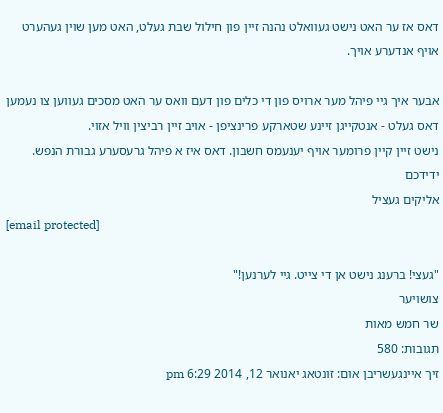דאס אז ער האט נישט געוואלט נהנה זיין פון חילול שבת געלט, האט מען שוין געהערט אויף אנדערע אויך.

אבער איך גיי פיהל מער ארויס פון די כלים פון דעם וואס ער האט מסכים געווען צו נעמען דאס געלט - אנטקייגן זיינע שטארקע פרינציפן - אויב זיין רביצין וויל אזוי.
נישט זיין קיין פרומער אויף יענעמס חשבון. דאס איז א פיהל גרעסערע גבורת הנפש.
ידידכם
אליקים געציל
[email protected]

"געצי! ברענג נישט אן די צייט. גיי לערנען!"
צושויער
שר חמש מאות
תגובות: 580
זיך איינגעשריבן אום: זונטאג יאנואר 12, 2014 6:29 pm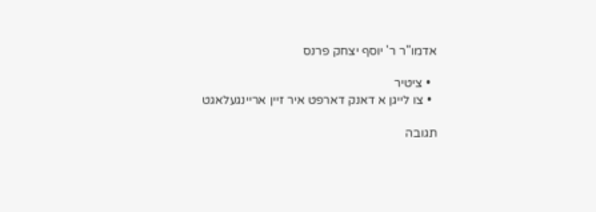אדמו"ר ר' יוסף יצחק פרנס

  • ציטיר
  • צו לייגן א דאנק דארפט איר זיין אריינגעלאגט

תגובה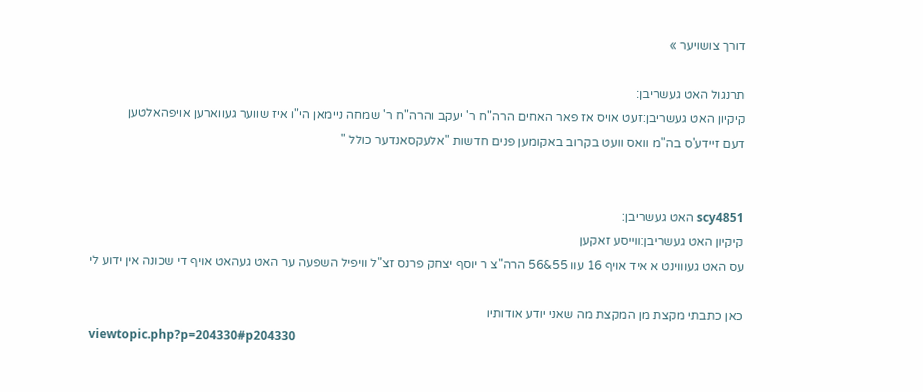דורך צושויער »

תרנגול האט געשריבן:
קיקיון האט געשריבן:זעט אויס אז פאר האחים הרה"ח ר' יעקב והרה"ח ר' שמחה ניימאן הי"ו איז שווער געווארען אויפהאלטען
דעם זיידע'ס בה"מ וואס וועט בקרוב באקומען פנים חדשות "אלעקסאנדער כולל "


scy4851 האט געשריבן:
קיקיון האט געשריבן:ווייסע זאקען
עס האט געוווינט א איד אויף 16 עוו 55&56 הרה"צ ר יוסף יצחק פרנס זצ"ל וויפיל השפעה ער האט געהאט אויף די שכונה אין ידוע לי

כאן כתבתי מקצת מן המקצת מה שאני יודע אודותיו
viewtopic.php?p=204330#p204330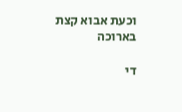וכעת אבוא קצת בארוכה

די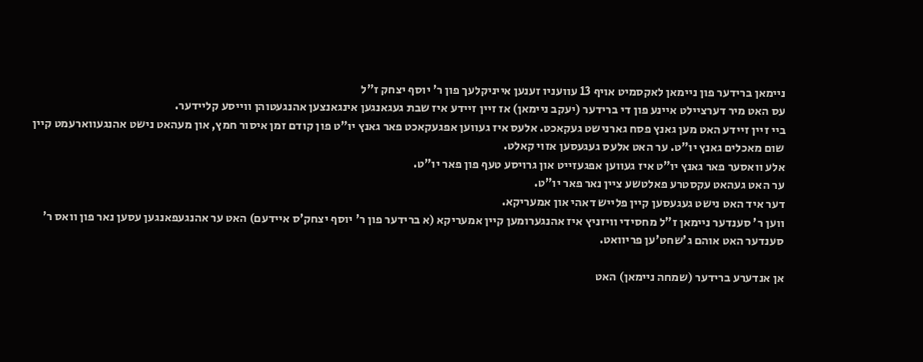ניימאן ברידער פון ניימאן לאקסמיט אויף 13 עוועניו זענען אייניקלעך פון ר' יוסף יצחק ז"ל
עס האט מיר דערציילט איינע פון די ברידער (יעקב ניימאן) אז זיין זיידע איז שבת געגאנגען אינגאנצען אהנגעטוהן ווייסע קליידער.
ביי זיין זיידע האט מען גאנץ פסח גארנישט געקאכט. אלעס איז געווען אפגעקאכט פאר גאנץ יו"ט פון קודם זמן איסור חמץ, און מעהאט נישט אהנגעווארעמט קיין שום מאכלים גאנץ יו"ט. ער האט אלעס געגעסען אזוי קאלט.
אלע וואסער פאר גאנץ יו"ט איז געווען אפגעזייט און גרויסע טעף פון פאר יו"ט.
ער האט געהאט עקסטרע פאלטשע ציין נאר פאר יו"ט.
דער איד האט נישט געגעסען קיין פלייש דאהי און אמעריקא.
ווען ר' סענדער ניימאן ז"ל מחסידי וויזניץ איז אהנגערומען קיין אמעריקא (א ברידער פון ר' יוסף יצחק'ס איידעם) האט ער אהנגעפאנגען עסען נאר פון וואס ר' סענדער האט אוהם ג'שחט'ען פריוואט.

אן אנדערע ברידער (שמחה ניימאן) האט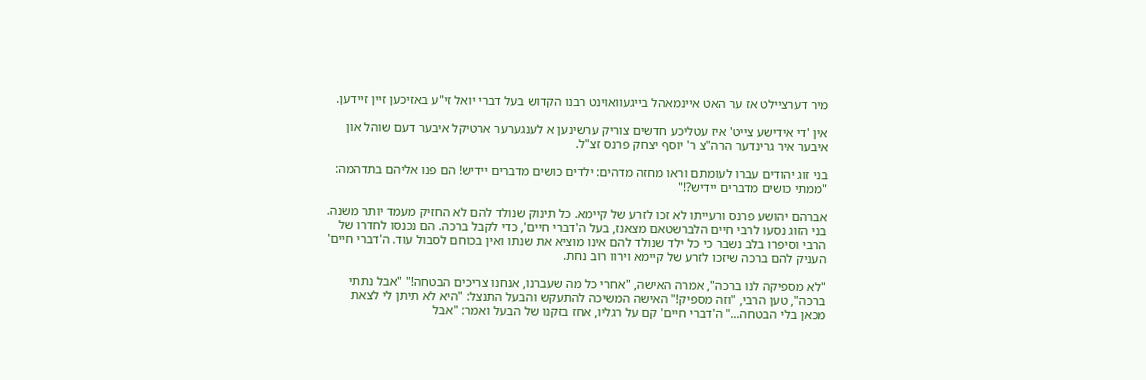מיר דערציילט אז ער האט איינמאהל בייגעוואוינט רבנו הקדוש בעל דברי יואל זי"ע באזיכען זיין זיידען.

אין 'די אידישע צייט' איז עטליכע חדשים צוריק ערשינען א לענגערער ארטיקל איבער דעם שוהל און איבער איר גרינדער הרה"צ ר' יוסף יצחק פרנס זצ"ל.

בני זוג יהודים עברו לעומתם וראו מחזה מדהים: ילדים כושים מדברים יידיש! הם פנו אליהם בתדהמה: "ממתי כושים מדברים יידיש?!"

אברהם יהושע פרנס ורעייתו לא זכו לזרע של קיימא. כל תינוק שנולד להם לא החזיק מעמד יותר משנה. בני הזוג נסעו לרבי חיים הלברשטאם מצאנז, בעל ה'דברי חיים', כדי לקבל ברכה. הם נכנסו לחדרו של הרבי וסיפרו בלב נשבר כי כל ילד שנולד להם אינו מוציא את שנתו ואין בכוחם לסבול עוד. ה'דברי חיים' העניק להם ברכה שיזכו לזרע של קיימא וירוו רוב נחת.

"לא מספיקה לנו ברכה", אמרה האישה, "אחרי כל מה שעברנו, אנחנו צריכים הבטחה!" "אבל נתתי ברכה", טען הרבי, "וזה מספיק!" האישה המשיכה להתעקש והבעל התנצל: "היא לא תיתן לי לצאת מכאן בלי הבטחה..." ה'דברי חיים' קם על רגליו, אחז בזקנו של הבעל ואמר: "אבל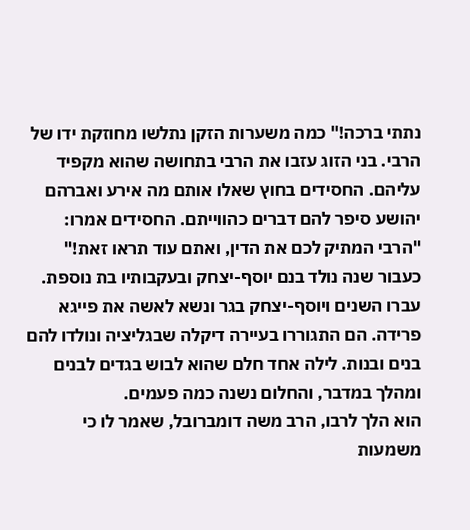נתתי ברכה!" כמה משערות הזקן נתלשו מחוזקת ידו של הרבי. בני הזוג עזבו את הרבי בתחושה שהוא מקפיד עליהם. החסידים בחוץ שאלו אותם מה אירע ואברהם יהושע סיפר להם דברים כהווייתם. החסידים אמרו: "הרבי המתיק לכם את הדין, ואתם עוד תראו זאת!" כעבור שנה נולד בנם יוסף-יצחק ובעקבותיו בת נוספת. עברו השנים ויוסף-יצחק בגר ונשא לאשה את פייגא פרידה. הם התגוררו בעיירה דיקלה שבגליציה ונולדו להם בנים ובנות. לילה אחד חלם שהוא לבוש בגדים לבנים ומהלך במדבר, והחלום נשנה כמה פעמים.
הוא הלך לרבו, הרב משה דומברובל, שאמר לו כי משמעות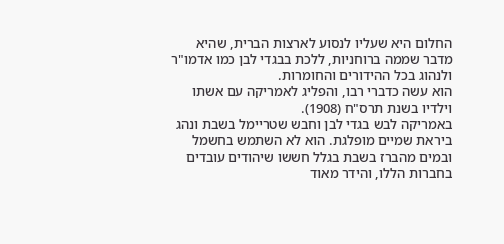החלום היא שעליו לנסוע לארצות הברית, שהיא מדבר שממה ברוחניות, ללכת בבגדי לבן כמו אדמו"ר ולנהוג בכל ההידורים והחומרות.
הוא עשה כדברי רבו, והפליג לאמריקה עם אשתו וילדיו בשנת תרס"ח (1908).
באמריקה לבש בגדי לבן וחבש שטריימל בשבת ונהג ביראת שמיים מופלגת. הוא לא השתמש בחשמל ובמים מהברז בשבת בגלל חששו שיהודים עובדים בחברות הללו, והידר מאוד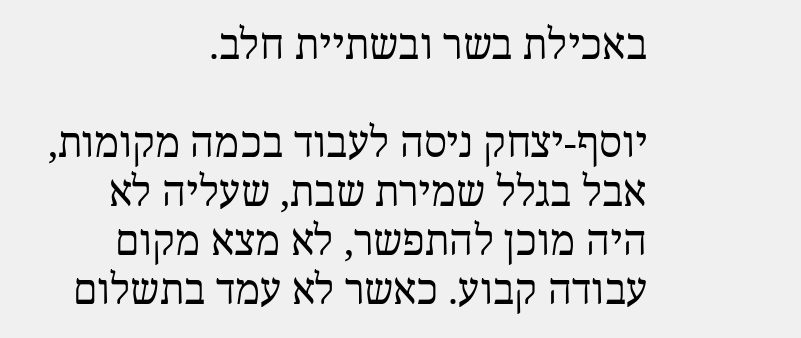באכילת בשר ובשתיית חלב.

יוסף-יצחק ניסה לעבוד בכמה מקומות, אבל בגלל שמירת שבת, שעליה לא היה מוכן להתפשר, לא מצא מקום עבודה קבוע. כאשר לא עמד בתשלום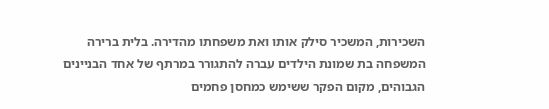השכירות, המשכיר סילק אותו ואת משפחתו מהדירה. בלית ברירה המשפחה בת שמונת הילדים עברה להתגורר במרתף של אחד הבניינים הגבוהים, מקום הפקר ששימש כמחסן פחמים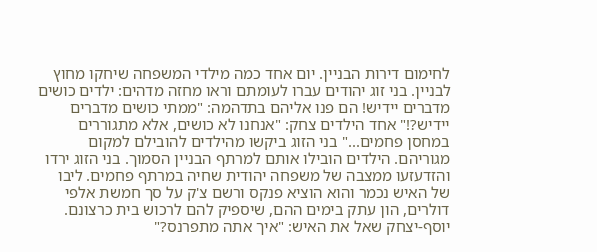לחימום דירות הבניין. יום אחד כמה מילדי המשפחה שיחקו מחוץ לבניין. בני זוג יהודים עברו לעומתם וראו מחזה מדהים: ילדים כושים מדברים יידיש! הם פנו אליהם בתדהמה: "ממתי כושים מדברים יידיש?!" אחד הילדים צחק: "אנחנו לא כושים, אלא מתגוררים במחסן פחמים..." בני הזוג ביקשו מהילדים להובילם למקום מגוריהם. הילדים הובילו אותם למרתף הבניין הסמוך. בני הזוג ירדו והזדעזעו ממצבה של משפחה יהודית שחיה במרתף פחמים. ליבו של האיש נכמר והוא הוציא פנקס ורשם צ'ק על סך חמשת אלפי דולרים, הון עתק בימים ההם, שיספיק להם לרכוש בית כרצונם. יוסף-יצחק שאל את האיש: "איך אתה מתפרנס?"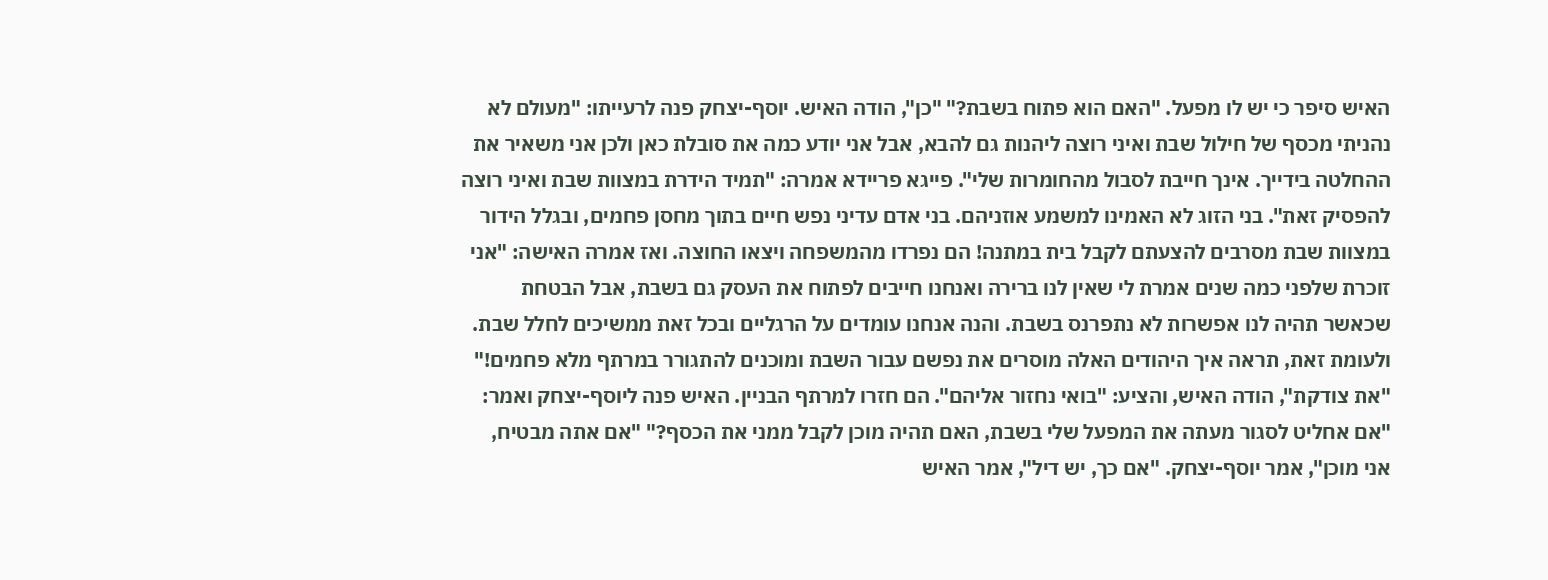האיש סיפר כי יש לו מפעל. "האם הוא פתוח בשבת?" "כן", הודה האיש. יוסף-יצחק פנה לרעייתו: "מעולם לא נהניתי מכסף של חילול שבת ואיני רוצה ליהנות גם להבא, אבל אני יודע כמה את סובלת כאן ולכן אני משאיר את ההחלטה בידייך. אינך חייבת לסבול מהחומרות שלי". פייגא פריידא אמרה: "תמיד הידרת במצוות שבת ואיני רוצה להפסיק זאת". בני הזוג לא האמינו למשמע אוזניהם. בני אדם עדיני נפש חיים בתוך מחסן פחמים, ובגלל הידור במצוות שבת מסרבים להצעתם לקבל בית במתנה! הם נפרדו מהמשפחה ויצאו החוצה. ואז אמרה האישה: "אני זוכרת שלפני כמה שנים אמרת לי שאין לנו ברירה ואנחנו חייבים לפתוח את העסק גם בשבת, אבל הבטחת שכאשר תהיה לנו אפשרות לא נתפרנס בשבת. והנה אנחנו עומדים על הרגליים ובכל זאת ממשיכים לחלל שבת. ולעומת זאת, תראה איך היהודים האלה מוסרים את נפשם עבור השבת ומוכנים להתגורר במרתף מלא פחמים!" "את צודקת", הודה האיש, והציע: "בואי נחזור אליהם". הם חזרו למרתף הבניין. האיש פנה ליוסף-יצחק ואמר: "אם אחליט לסגור מעתה את המפעל שלי בשבת, האם תהיה מוכן לקבל ממני את הכסף?" "אם אתה מבטיח, אני מוכן", אמר יוסף-יצחק. "אם כך, יש דיל", אמר האיש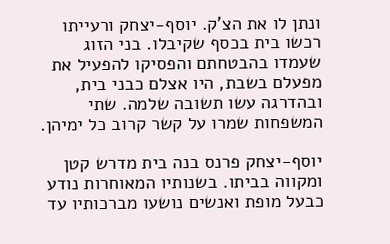ונתן לו את הצ'ק. יוסף-יצחק ורעייתו רכשו בית בכסף שקיבלו. בני הזוג שעמדו בהבטחתם והפסיקו להפעיל את מפעלם בשבת, היו אצלם כבני בית, ובהדרגה עשו תשובה שלמה. שתי המשפחות שמרו על קשר קרוב כל ימיהן.

יוסף-יצחק פרנס בנה בית מדרש קטן ומקווה בביתו. בשנותיו המאוחרות נודע כבעל מופת ואנשים נושעו מברכותיו עד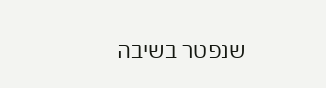שנפטר בשיבה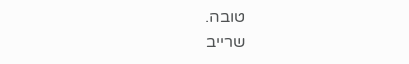טובה.
שרייב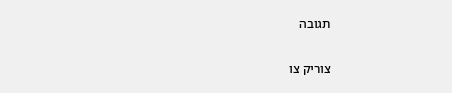תגובה

צוריק צו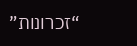“זכרונות”